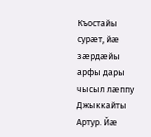Къостайы сурæт, йæ зæрдæйы арфы дары чысыл лæппу Джыккайты Артур. Йæ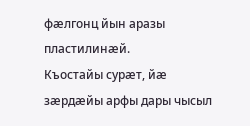фæлгонц йын аразы пластилинæй.
Къостайы сурæт, йæ зæрдæйы арфы дары чысыл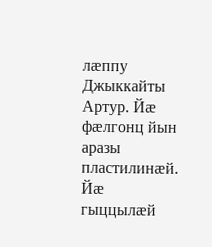лæппу Джыккайты Артур. Йæ фæлгонц йын аразы пластилинæй.
Йæ
гыццылæй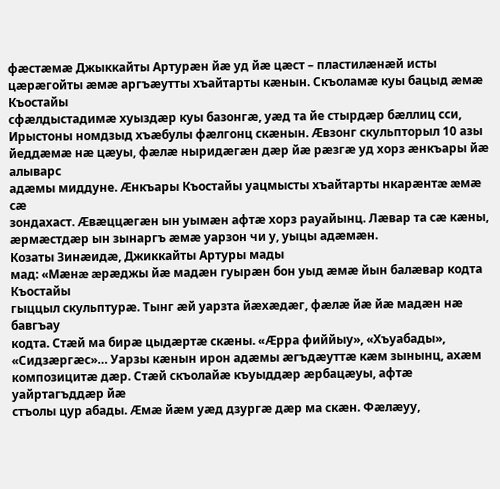фæстæмæ Джыккайты Артурæн йæ уд йæ цæст – пластилæнæй исты
цæрæгойты æмæ аргъæутты хъайтарты кæнын. Скъоламæ куы бацыд æмæ Къостайы
сфæлдыстадимæ хуыздæр куы базонгæ, уæд та йе стырдæр бæллиц сси,
Ирыстоны номдзыд хъæбулы фæлгонц скæнын. Æвзонг скульпторыл 10 азы
йеддæмæ нæ цæуы, фæлæ ныридæгæн дæр йæ рæзгæ уд хорз æнкъары йæ алыварс
адæмы миддуне. Æнкъары Къостайы уацмысты хъайтарты нкарæнтæ æмæ сæ
зондахаст. Æвæццæгæн ын уымæн афтæ хорз рауайынц. Лæвар та сæ кæны,
æрмæстдæр ын зынаргъ æмæ уарзон чи у, уыцы адæмæн.
Козаты Зинæидæ, Джиккайты Артуры мады
мад: «Мæнæ æрæджы йæ мадæн гуырæн бон уыд æмæ йын балæвар кодта Къостайы
гыццыл скульптурæ. Тынг æй уарзта йæхæдæг, фæлæ йæ йæ мадæн нæ бавгъау
кодта. Стæй ма бирæ цыдæртæ скæны. «Æрра фиййыу», «Хъуабады»,
«Сидзæргæс»… Уарзы кæнын ирон адæмы æгъдæуттæ кæм зынынц, ахæм
композицитæ дæр. Стæй скъолайæ къуыддæр æрбацæуы, афтæ уайртагъддæр йæ
стъолы цур абады. Æмæ йæм уæд дзургæ дæр ма скæн. Фæлæуу,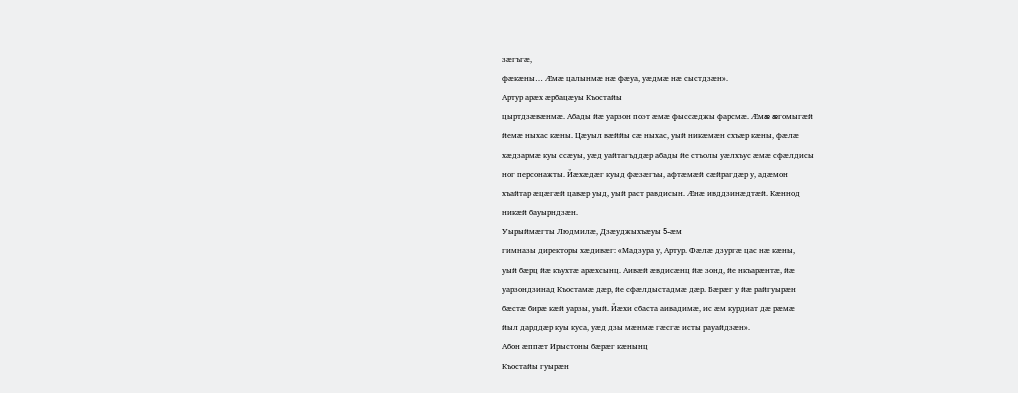зæгъгæ,
фæкæны… Æмæ цалынмæ нæ фæуа, уæдмæ нæ сыстдзæн».
Артур арæх æрбацæуы Къостайы
цыртдзæвæнмæ. Абады йæ уарзон поэт æмæ фыссæджы фарсмæ. Æмæ æгомыгæй
йемæ ныхас кæны. Цæуыл вæййы сæ ныхас, уый никæмæн схъæр кæны, фæлæ
хæдзармæ куы ссæуы, уæд уайтагъддæр абады йе стъолы уæлхъус æмæ сфæлдисы
ног персонажты. Йæхæдæг куыд фæзæгъы, афтæмæй сæйрагдæр у, адæмон
хъайтар æцæгæй цавæр уыд, уый раст равдисын. Æнæ ивддзинæдтæй. Кæннод
никæй бауырндзæн.
Уырыймæгты Людмилæ, Дзæуджыхъæуы 5-æм
гимназы директоры хæдивæг: «Мадзура у, Артур. Фæлæ дзургæ цас нæ кæны,
уый бæрц йæ къухтæ арæхсынц. Аивæй æвдисæнц йæ зонд, йе нкъарæнтæ, йæ
уарзондзинад Къостамæ дæр, йе сфæлдыстадмæ дæр. Бæрæг у йæ райгуырæн
бæстæ бирæ кæй уарзы, уый. Йæхи сбаста аивадимæ, ис æм курдиат дæ рæмæ
йыл дарддæр куы куса, уæд дзы мæнмæ гæсгæ исты рауайдзæн».
Абон æппæт Ирыстоны бæрæг кæнынц
Къостайы гуырæн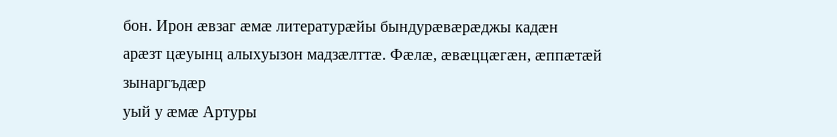бон. Ирон æвзаг æмæ литературæйы бындурæвæрæджы кадæн
арæзт цæуынц алыхуызон мадзæлттæ. Фæлæ, æвæццæгæн, æппæтæй зынаргъдæр
уый у æмæ Артуры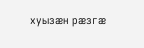хуызæн рæзгæ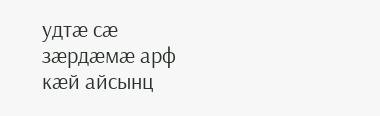удтæ сæ зæрдæмæ арф кæй айсынц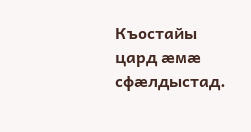Къостайы
цард æмæ сфæлдыстад.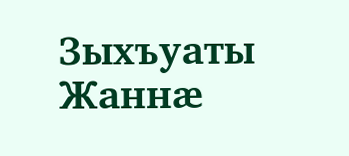Зыхъуаты Жаннæ